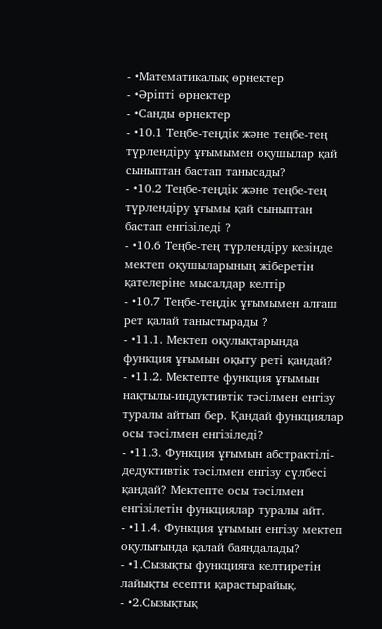- •Математикалық өрнектер
- •Әріпті өрнектер
- •Санды өрнектер
- •10.1 Теңбе-теңдік және теңбе-тең түрлендіру ұғымымен оқушылар қай сыныптан бастап танысады?
- •10.2 Теңбе-теңдік және теңбе-тең түрлендіру ұғымы қай сыныптан бастап енгізіледі ?
- •10.6 Теңбе-тең түрлендіру кезінде мектеп оқушыларының жіберетін қателеріне мысалдар келтір
- •10.7 Теңбе-теңдік ұғымымен алғаш рет қалай таныстырады ?
- •11.1. Мектеп оқулықтарында функция ұғымын оқыту реті қандай?
- •11.2. Мектепте функция ұғымын нақтылы-индуктивтiк тәсiлмен енгiзу туралы айтып бер. Қандай функциялар осы тәсілмен енгізіледі?
- •11.3. Функция ұғымын абстрактілі-дедуктивтік тәсілмен енгізу сүлбесі қандай? Мектепте осы тәсілмен енгізілетін функциялар туралы айт.
- •11.4. Функция ұғымын енгізу мектеп оқулығында қалай баяндалады?
- •1.Сызықты функцияға келтиретін лайықты есепти қарастырайық.
- •2.Сызықтық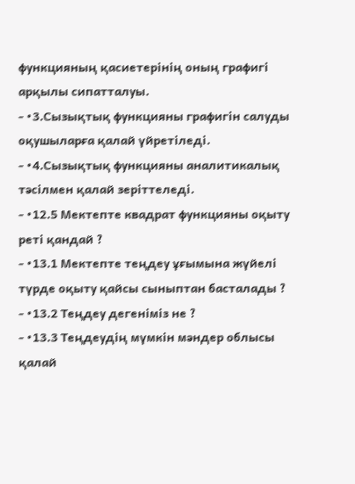функцияның қасиетерінің оның графигі арқылы сипатталуы.
- •3.Сызықтық функцияны графигін салуды оқушыларға қалай үйретіледі.
- •4.Сызықтық функцияны аналитикалық тәсілмен қалай зеріттеледі.
- •12.5 Мектепте квадрат функцияны оқыту реті қандай ?
- •13.1 Мектепте теңдеу ұғымына жүйелі түрде оқыту қайсы сыныптан басталады ?
- •13.2 Теңдеу дегеніміз не ?
- •13.3 Теңдеудің мүмкін мәндер облысы қалай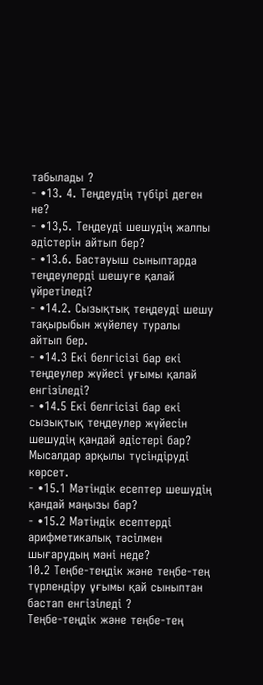табылады ?
- •13. 4. Теңдеудің түбірі деген не?
- •13,5. Теңдеуді шешудің жалпы әдістерін айтып бер?
- •13.6. Бастауыш сыныптарда теңдеулерді шешуге қалай үйретіледі?
- •14.2. Сызықтық теңдеуді шешу тақырыбын жүйелеу туралы айтып бер.
- •14.3 Екi белгісізі бар екі теңдеулер жүйесi ұғымы қалай енгізіледі?
- •14.5 Екі белгісізі бар екі сызықтық теңдеулер жүйесін шешудің қандай әдістері бар? Мысалдар арқылы түсіндіруді көрсет.
- •15.1 Мәтіндік есептер шешудің қандай маңызы бар?
- •15.2 Мәтiндiк есептердi арифметикалық тәсілмен шығарудың мәні неде?
10.2 Теңбе-теңдік және теңбе-тең түрлендіру ұғымы қай сыныптан бастап енгізіледі ?
Теңбе-теңдік және теңбе-тең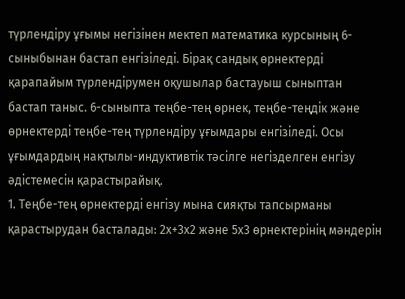түрлендіру ұғымы негізінен мектеп математика курсының 6-сыныбынан бастап енгізіледі. Бірақ сандық өрнектерді қарапайым түрлендірумен оқушылар бастауыш сыныптан бастап таныс. 6-сыныпта теңбе-тең өрнек, теңбе-теңдiк және өрнектердi теңбе-тең түрлендiру ұғымдары енгiзiледi. Осы ұғымдардың нақтылы-индуктивтiк тәсiлге негiзделген енгiзу әдiстемесiн қарастырайық.
1. Теңбе-тең өрнектердi енгiзу мына сияқты тапсырманы қарастырудан басталады: 2х+3х2 және 5х3 өрнектерiнiң мәндерiн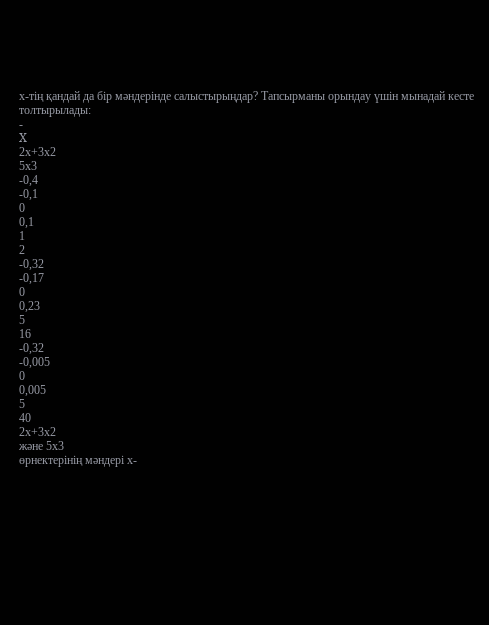х-тiң қандай да бiр мәндерiнде салыстырыңдар? Тапсырманы орындау үшiн мынадай кесте толтырылады:
-
X
2х+3х2
5х3
-0,4
-0,1
0
0,1
1
2
-0,32
-0,17
0
0,23
5
16
-0,32
-0,005
0
0,005
5
40
2х+3х2
және 5х3
өрнектерiнiң мәндерi х-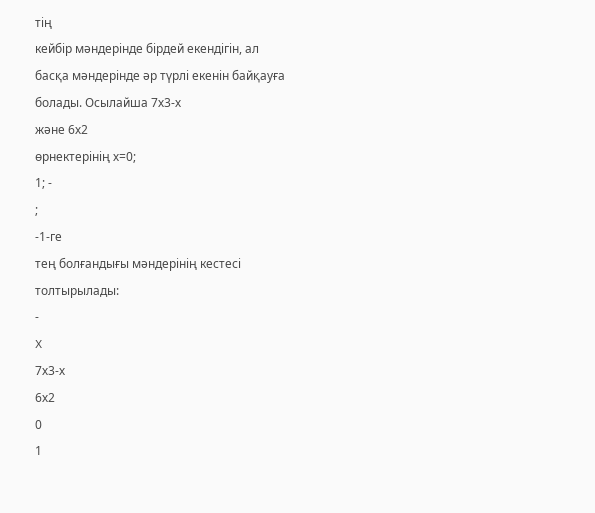тiң
кейбiр мәндерiнде бiрдей екендiгiн, ал
басқа мәндерiнде әр түрлi екенiн байқауға
болады. Осылайша 7х3-х
және 6х2
өрнектерiнiң х=0;
1; -
;
-1-ге
тең болғандығы мәндерiнiң кестесi
толтырылады:
-
X
7х3-х
6х2
0
1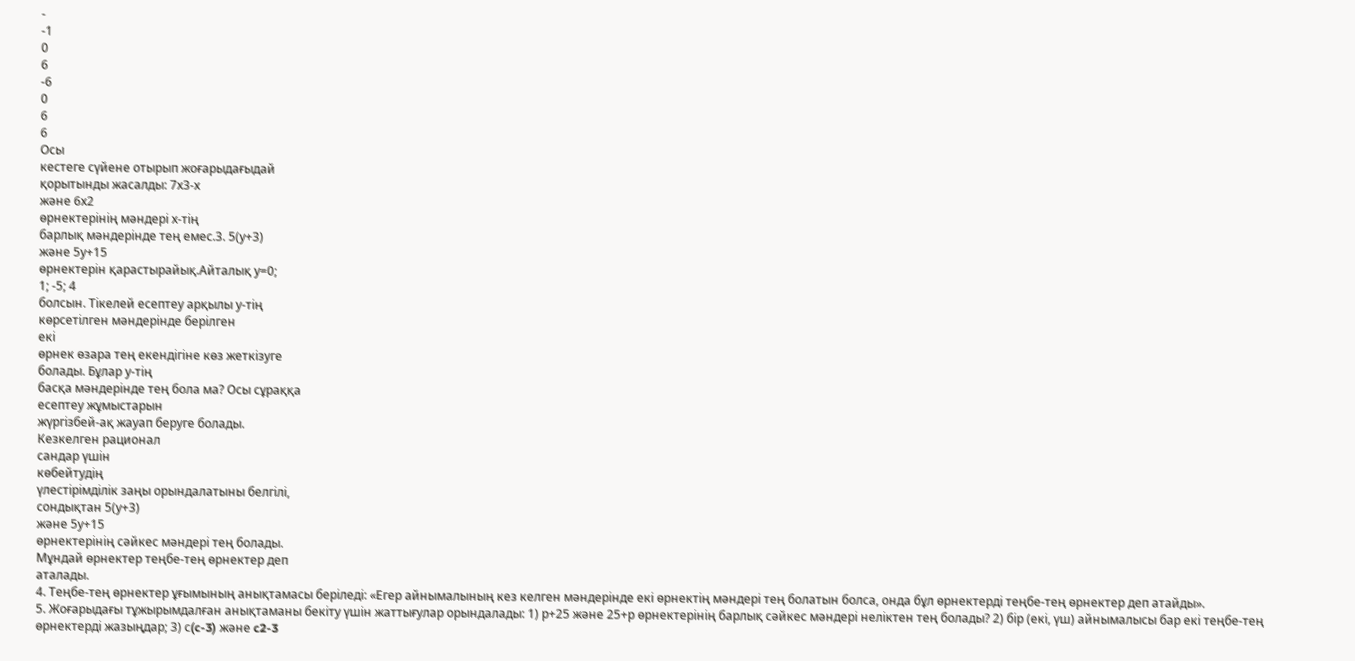-
-1
0
6
-6
0
6
6
Осы
кестеге сүйене отырып жоғарыдағыдай
қорытынды жасалды: 7х3-х
және 6х2
өрнектерiнiң мәндерi х-тiң
барлық мәндерiнде тең емес.3. 5(у+3)
және 5у+15
өрнектерiн қарастырайық.Айталық у=0;
1; -5; 4
болсын. Тiкелей есептеу арқылы у-тiң
көрсетiлген мәндерiнде берiлген
екi
өрнек өзара тең екендiгiне көз жеткiзуге
болады. Бұлар у-тiң
басқа мәндерiнде тең бола ма? Осы сұраққа
есептеу жұмыстарын
жүргiзбей-ақ жауап беруге болады.
Кезкелген рационал
сандар үшiн
көбейтудiң
үлестiрiмдiлiк заңы орындалатыны белгiлi,
сондықтан 5(у+3)
және 5у+15
өрнектерiнiң сәйкес мәндерi тең болады.
Мұндай өрнектер теңбе-тең өрнектер деп
аталады.
4. Теңбе-тең өрнектер ұғымының анықтамасы берiледi: «Егер айнымалының кез келген мәндерiнде екi өрнектiң мәндерi тең болатын болса, онда бұл өрнектердi теңбе-тең өрнектер деп атайды».
5. Жоғарыдағы тұжырымдалған анықтаманы бекiту үшiн жаттығулар орындалады: 1) р+25 және 25+р өрнектерiнiң барлық сәйкес мәндерi нелiктен тең болады? 2) бiр (екi, үш) айнымалысы бар екi теңбе-тең өрнектердi жазыңдар; 3) с(c-3) және c2-3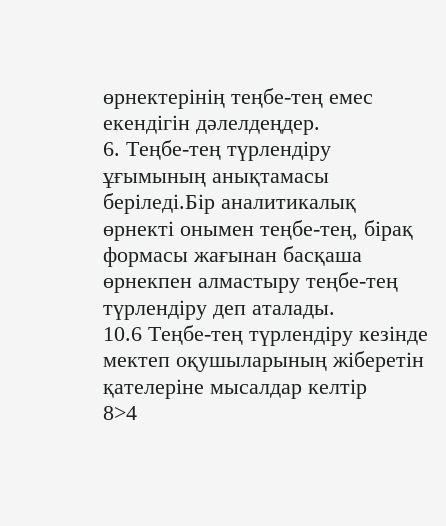өрнектерiнiң теңбе-тең емес екендiгiн дәлелдеңдер.
6. Теңбе-тең түрлендiру ұғымының анықтамасы берiледi.Бір аналитикалық өрнекті онымен теңбе-тең, бірақ формасы жағынан басқаша өрнекпен алмастыру теңбе-тең түрлендіру деп аталады.
10.6 Теңбе-тең түрлендіру кезінде мектеп оқушыларының жіберетін қателеріне мысалдар келтір
8>4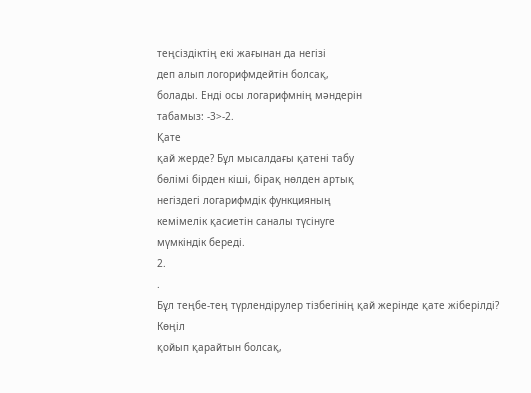теңсіздіктің екі жағынан да негізі
деп алып логорифмдейтін болсақ,
болады. Енді осы логарифмнің мәндерін
табамыз: -3>-2.
Қате
қай жерде? Бұл мысалдағы қатені табу
бөлімі бірден кіші, бірақ нөлден артық
негіздегі логарифмдік функцияның
кемімелік қасиетін саналы түсінуге
мүмкіндік береді.
2.
.
Бұл теңбе-тең түрлендірулер тізбегінің қай жерінде қате жіберілді?
Көңіл
қойып қарайтын болсақ,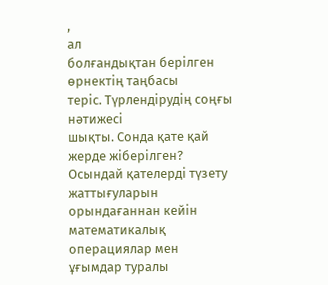,
ал
болғандықтан берілген өрнектің таңбасы
теріс. Түрлендірудің соңғы нәтижесі
шықты. Сонда қате қай жерде жіберілген?
Осындай қателерді түзету жаттығуларын орындағаннан кейін математикалық операциялар мен ұғымдар туралы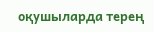оқушыларда терең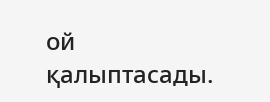ой қалыптасады.